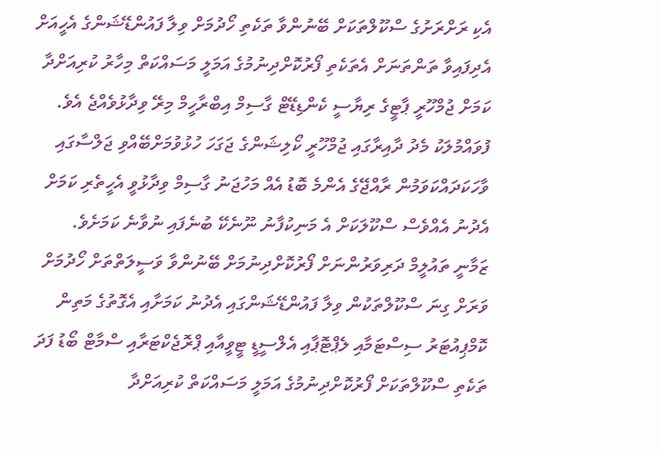އެކި ރަށްރަށުގެ ސްކޫލްތަކަށް ބޭނުންވާ ތަކެތި ހޯދުމަށް ވިލާ ފައުންޑޭޝަންގެ އެހީއަށް އެދިފައިވާ ތަންތަނަށް އެތަކެތި ފޯރުކޮށްދިނުމުގެ އަމަލީ މަސައްކަތް މިހާރު ކުރިއަށްދާ ކަމަށް ޖުމްހޫރީ ޕާޓީގެ ރިޔާސީ ކެންޑިޑޭޓް ގާސިމް އިބްރާހީމް މިރޭ ވިދާޅުވެއްޖެ އެވެ.
ފުވައްމުލަކު މެދު ދާއިރާގައި ޖުމްހޫރީ ކޯލިޝަންގެ ޖަގަހަ ހުޅުވުމަށްބޭއްވި ޖަލްސާގައި ވާހަކަދައްކަވަމުން ރާއްޖޭގެ އެންމެ ބޮޑު އެއް މަހުޖަނު ގާސިމް ވިދާޅުވީ އެހީތެރި ކަމަށް އެދުނު އެއްވެސް ސްކޫލަކަށް އެ މަނިކުފާނު ނޫނެކޭ ބުނެފައި ނުވާނެ ކަމަށެވެ.
ޒަމާނީ ތައުލީމް ދަރިވަރުންނަށް ފޯރުކޮށްދިނުމަށް ބޭނުންވާ ވަސީލަތްތަށް ހޯދުމަށް ވަރަށް ގިނަ ސްކޫލްތަކުން ވިލާ ފައުންޑޭޝަންގައި އެދުނު ކަމަށާއި އެގޮތުގެ މަތިން ކޮމްޕިއުޓަރު ސިސްޓަމާއި ލެޕްޓޮޕާއި އެލްސީޑީ ޓީވީއާއި ޕްރޮޖެކްޓަރާއި ސްމާޓް ބޯޑު ފަދަ ތަކެތި ސްކޫލްތަކަށް ފޯރުކޮށްދިނުމުގެ އަމަލީ މަސައްކަތް ކުރިއަށްދާ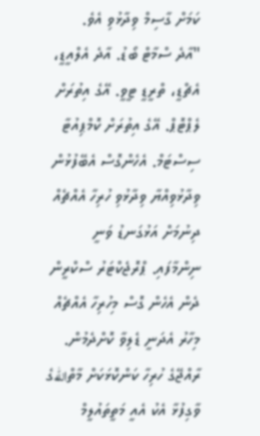ކަމަށް ގާސިމް ވިދާޅުވި އެވެ.
"އާދެ ސްމާޓް ބޯޑު. އާދެ އެލްއީޑީ، އެޗްޑީ، ތްރީޑީ ޓީވީ. އޭގެ އިތުރަށް ލެޕްޓޮޕް. އޭގެ އިތުރަށް ކޮމްޕިއުޓާ ސިސްޓަމް. އެހެންގޮސް އެބޭފުޅުން ވިދާޅުވިއްޔާ ވިދާޅުވި ހުރިހާ އެއްޗެއް ދިނުމަށް އަޅުގަނޑު ވަނީ ނިންމާފައި. ޕްރޮޖެކްޓަރު ސްކްރީން ދެން އެހެން ގޮސް މިހުރިހާ އެއްޗެއް މިހާރު އެދަނީ ޑެލިވާ ކޮށްދެމުން. ރާއްޖޭގެ ހުރިހާ ކަންކޮޅަކަށް މާތްاللهގެ ވާގިފުޅާ އެކު އެއީ މަތީތައުލީމް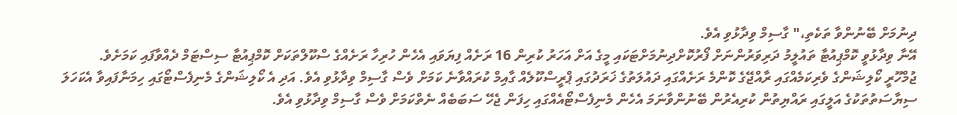ދިނުމަށް ބޭނުންވާ ތަކެތި،" ގާސިމް ވިދާޅުވި އެވެ.
އޭނާ ވިދާޅުވީ ކޮމްޕިއުޓާ ތައުލީމު ދަރިވަރުންނަށް ފޯރުކޮށްދިނުމަށްޓަކައި މީގެ އަށް އަހަރު ކުރިން 16 ރަށެއް ފިޔަވައި އެހެން ހުރިހާ ރަށެއްގެ ސްކޫލްތަކަށް ކޮމްޕިއުޓާ ސިސްޓަމް ދެއްވާފައި ކަމަށެވެ.
ޖުމްހޫރީ ކޯލިޝަންގެ ވެރިކަމެއްގައި ރާއްޖޭގެ ކޮންމެ ރަށެއްގައި ދައުލަތުގެ ޚަރަދުގައި ޕްރީސްކޫލެއް ގާއިމް ކުރައްވާނެ ކަމަށް ވެސް ގާސިމް ވިދާޅުވި އެވެ. އަދި އެ ކޯލިޝަންގެ މެނިފެސްޓޯގައި ހިމަނާފައިވާ އެކަހަލަ ސިޔާސަތުތަކުގެ އަލީގައި ރައްޔިތުން ކުރިއެރުން ބޭނުންވާނަމަ އެހެން މެނިފެސްޓޯއެއްގައި ހިފަން ޖެހޭ ސަބަބެއް ނެތްކަމަށް ވެސް ގާސިމް ވިދާޅުވި އެވެ.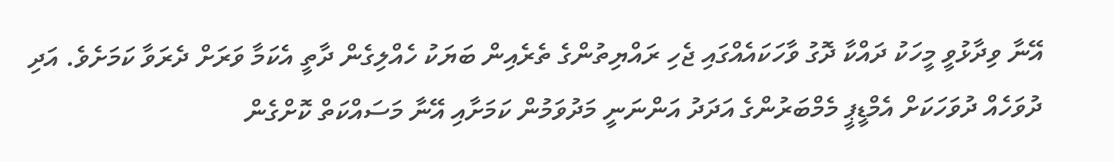އޭނާ ވިދާޅުވީ މީހަކު ދައްކާ ދޮގު ވާހަކައެއްގައި ޖެހި ރައްޔިތުންގެ ތެރެއިން ބަޔަކު ހެއްލިގެން ދާތީ އެކަމާ ވަރަށް ދެރަވާ ކަމަށެވެ. އަދި ދުވަހެއް ދުވަހަކަށް އެމްޑީޕީ މެމްބަރުންގެ އަދަދު އަންނަނީ މަދުވަމުން ކަމަށާއި އޭނާ މަސައްކަތް ކޮށްގެން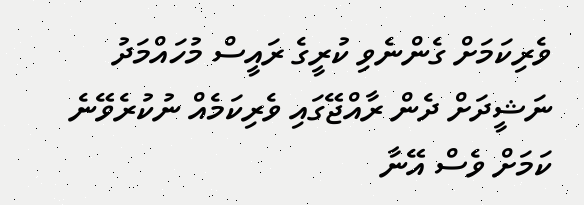ވެރިކަމަށް ގެންނެވި ކުރީގެ ރައީސް މުހައްމަދު ނަޝީދަށް ދެން ރާއްޖޭގައި ވެރިކަމެއް ނުކުރެވޭނެ ކަމަށް ވެސް އޭނާ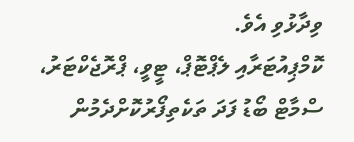ވިދާޅުވި އެވެ.
ކޮމްޕިއުޓަރާއި ލެޕްޓޮޕް، ޓީވީ، ޕްރޮޖެކްޓަރު، ސްމާޓް ބޯޑު ފަދަ ތަކެތިފޯރުކޮށްދެމުން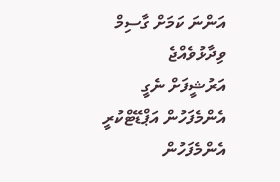އަންނަ ކަމަށް ގާސިމް ވިދާޅުވެއްޖެ
އަރުޝީފަށް ނެގީ
އެންމެފަހުން އަޕްޑޭޓްކުރީ
އެންމެފަހުން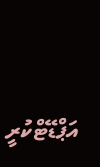އަޕްޑޭޓްކުރީ